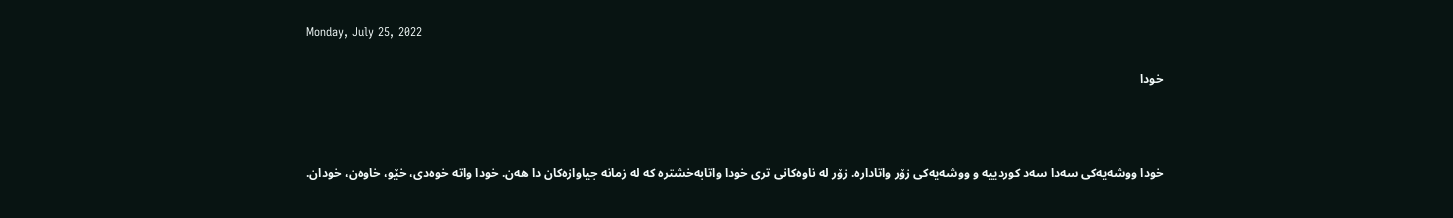Monday, July 25, 2022

خودا



خودا ووشەیەکی سەدا سەد کوردییە و ووشەیەکی زۆر واتادارە. زۆر لە ناوەکانی تری خودا واتابەخشترە کە لە زمانە جیاوازەکان دا هەن. خودا واتە خوەدی، خێو، خاوەن، خودان.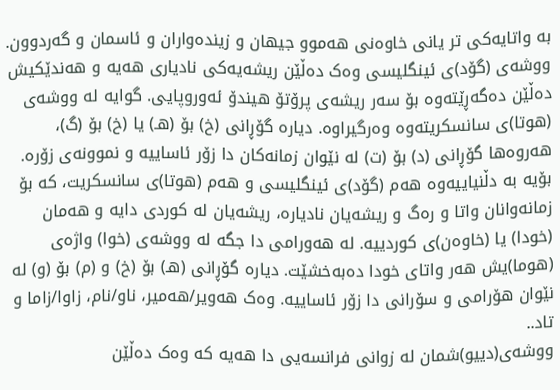بە واتایەکی تر یانی خاوەنی هەموو جیهان و زیندەواران و ئاسمان و گەردوون.
ووشەی (گۆد)ی ئینگلیسی وەک دەڵێن ریشەیەکی نادیاری هەیە و هەندێکیش دەڵێن دەگەڕێتەوە بۆ سەر ریشەی پرۆتۆ هیندۆ ئەوروپایی. گوایە لە ووشەی (هوتا)ی سانسکریتەوە وەرگیراوە. دیارە گۆڕانی (خ) بۆ (هـ) یا (خ) بۆ (گ)، هەروەها گۆڕانی (د) بۆ (ت) لە نێوان زمانەکان دا زۆر ئاساییە و نموونەی زۆرە. بۆیە بە دڵنیاییەوە هەم (گۆد)ی ئینگلیسی و هەم (هوتا)ی سانسکریت، کە بۆ زمانەوانان واتا و رەگ و ریشەیان نادیارە، ریشەیان لە کوردی دایە و هەمان (خودا) یا (خاوەن)ی کوردییە. لە هەورامی دا جگە لە ووشەی (خوا) واژەی (هوما)یش هەر واتای خودا دەبەخشێت. دیارە گۆڕانی (هـ) بۆ (خ) و (م) بۆ (و) لە نێوان هۆرامی و سۆرانی دا زۆر ئاساییە. وەک هەویر/هەمیر، ناو/نام، زاوا/زاما و تاد..
ووشەی(دییو)شمان لە زوانی فرانسەیی دا هەیە کە وەک دەڵێن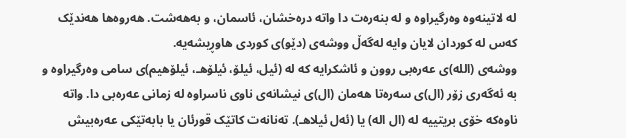لە لاتینەوە وەرگیراوە و لە بنەرەت دا واتە درەخشان، ئاسمان، و بەهەشت. هەروەها هەندێک کەس لە کوردان لایان وایە لەگەڵ ووشەی (دێو)ی کوردی هاوڕیشەیە.
ووشەی (اللە)ی عەرەبی روون و ئاشکرایە کە لە (ئیل، ئیلۆ، ئیلۆهـ، ئیلۆهیم)ی سامی وەرگیراوە و بە ئەگەری زۆر (ال)ی سەرەتا هەمان (ال)ی نیشانەی ناوی ناسراوە لە زمانی عەرەبی دا. واتە ناوەکە خۆی بریتییە لە (ال الە) یا (ئەل ئیلاهـ). تەنانەت کاتێک قورئان یا بابەتێکی عەرەبیش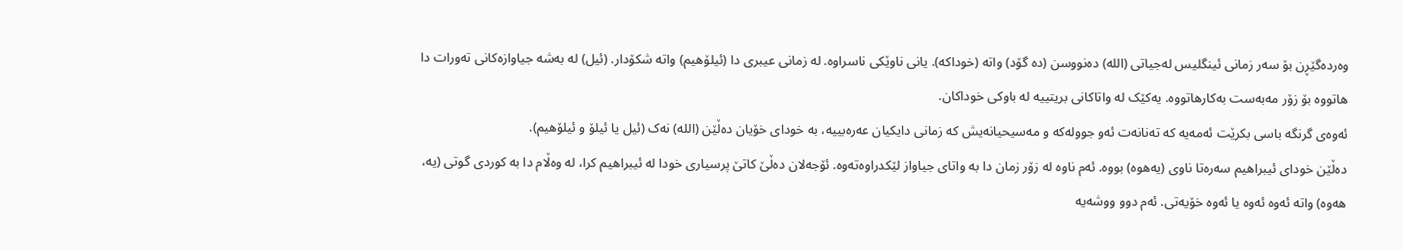وەردەگێڕن بۆ سەر زمانی ئینگلیس لەجیاتی (اللە) دەنووسن (دە گۆد) واتە (خوداکە). یانی ناوێکی ناسراوە. لە زمانی عیبری دا (ئیلۆهیم) واتە شکۆدار. (ئیل) لە بەشە جیاوازەکانی تەورات دا هاتووە بۆ زۆر مەبەست بەکارهاتووە. یەکێک لە واتاکانی بریتییە لە باوکی خوداکان.
ئەوەی گرنگە باسی بکرێت ئەمەیە کە تەنانەت ئەو جوولەکە و مەسیحیانەیش کە زمانی دایکیان عەرەبییە، بە خودای خۆیان دەڵێن (اللە) نەک (ئیل یا ئیلۆ و ئیلۆهیم).
دەڵێن خودای ئیبراهیم سەرەتا ناوی (یەهوە) بووە. ئەم ناوە لە زۆر زمان دا بە واتای جیاواز لێکدراوەتەوە. ئۆجەلان دەڵێ کاتێ پرسیاری خودا لە ئیبراهیم کرا، لە وەڵام دا بە کوردی گوتی (یە، هەوە) واتە ئەوە ئەوە یا ئەوە خۆیەتی. ئەم دوو ووشەیە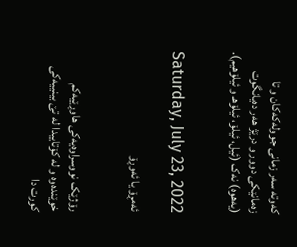کەوتە سەر زمانی جوولەکەکان و تا زەمانێکی دوور و درێژ هەر دەیانگوت (یەهوە) نەک (ئیل، ئیلۆ، ئیلۆهـ و ئیلۆهیم).


Saturday, July 23, 2022

ئەمڕۆ یا ئەوڕۆ


رۆژێک نووسراوەیەکی هاوڕێیەکم خوێندەوە و لە کۆتاییدا لە تێ بینییەکی کورت دا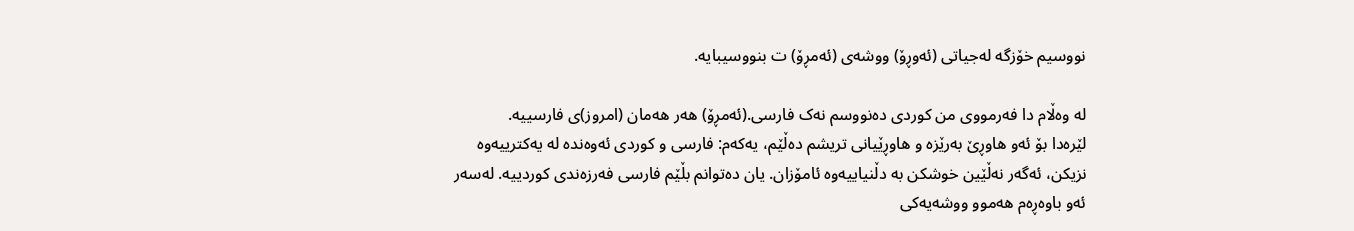نووسیم خۆزگە لەجیاتی (ئەوڕۆ) ووشەی (ئەمڕۆ) ت بنووسیبایە.

لە وەڵام دا فەرمووی من کوردی دەنووسم نەک فارسی.(ئەمڕۆ) هەر هەمان (امروز)ی فارسییە.
لێرەدا بۆ ئەو هاوڕێ بەرێزە و هاوڕێیانی تریشم دەڵێم، یەکەم: فارسی و کوردی ئەوەندە لە یەکترییەوە نزیکن، ئەگەر نەڵێین خوشکن بە دڵنیاییەوە ئامۆزان. یان دەتوانم بڵێم فارسی فەرزەندی کوردییە. لەسەر ئەو باوەڕەم هەموو ووشەیەکی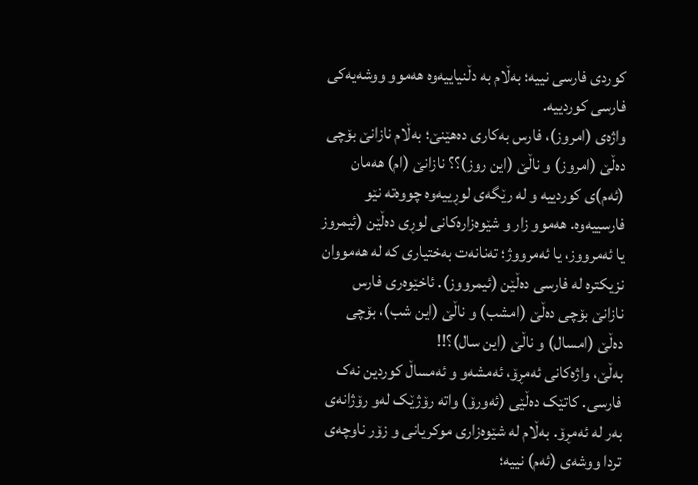کوردی فارسی نییە؛ بەڵام بە دڵنیاییەوە هەموو ووشەیەکی فارسی کوردییە.
واژەی (امروز)، فارس بەکاری دەهێنێ؛ بەڵام نازانێ بۆچی دەڵێ (امروز) و ناڵێ (این روز)؟؟ نازانێ (ام) هەمان (ئەم)ی کوردییە و لە رێگەی لوڕییەوە چووەتە نێو فارسییەوە. هەموو زار و شێوەزارەکانی لوڕی دەڵێن (ئیمروز یا ئەمرووز، یا ئەمرووژ؛ تەنانەت بەختیاری کە لە هەمووان نزیکترە لە فارسی دەڵێن (ئیمرووز). ئاخێوەری فارس نازانێ بۆچی دەڵێ (امشب) و ناڵێ (این شب)، بۆچی دەڵێ (امسال) و ناڵێ (این سال)؟!!
بەڵێ، واژەکانی ئەمڕۆ، ئەمشەو و ئەمساڵ کوردین نەک فارسی. کاتێک دەڵێی (ئەورۆ) واتە رۆژێک لەو رۆژانەی بەر لە ئەمڕۆ. بەڵام لە شێوەزاری موکریانی و زۆر ناوچەی تردا ووشەی (ئەم) نییە؛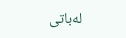لەباتی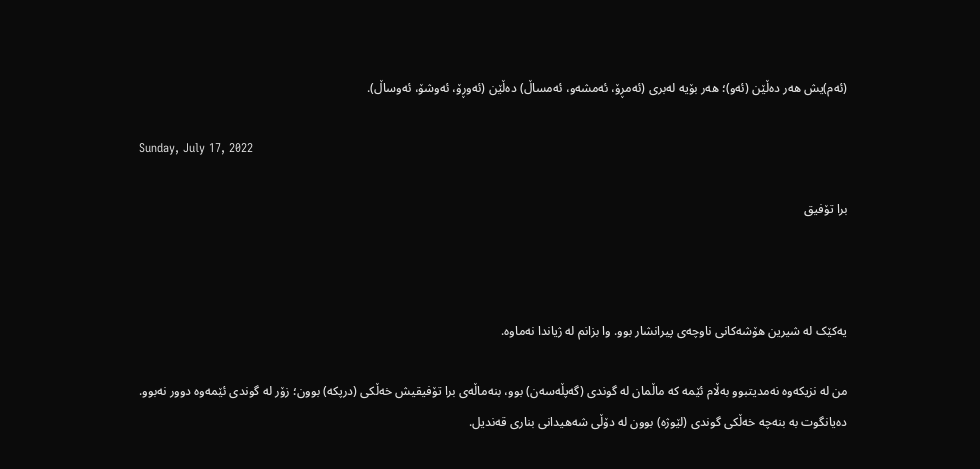(ئەم)یش هەر دەڵێن (ئەو)؛ هەر بۆیە لەبری (ئەمڕۆ، ئەمشەو، ئەمساڵ) دەڵێن (ئەوڕۆ، ئەوشۆ، ئەوساڵ).

Sunday, July 17, 2022

برا تۆفیق



یەکێک لە شیرین هۆشەکانی ناوچەی پیرانشار بوو. وا بزانم لە ژیاندا نەماوە.

من لە نزیکەوە نەمدیتبوو بەڵام ئێمە کە ماڵمان لە گوندی (گەپڵەسەن) بوو، بنەماڵەی برا تۆفیقیش خەڵکی (درپکە) بوون؛ زۆر لە گوندی ئێمەوە دوور نەبوو.
دەیانگوت بە بنەچە خەڵکی گوندی (لێوژە) بوون لە دۆڵی شەهیدانی بناری قەندیل.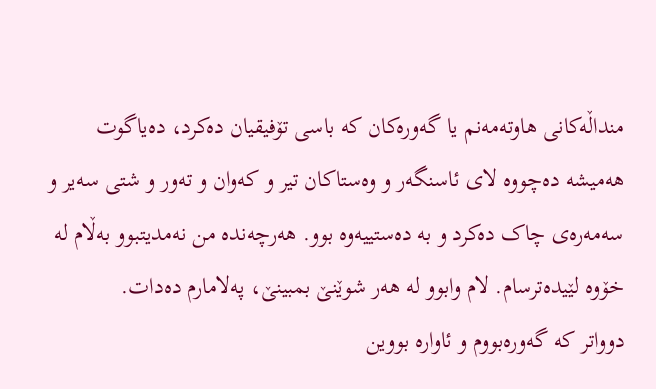منداڵەکانی هاوتەمەنم یا گەورەکان کە باسی تۆفیقیان دەکرد، دەیاگوت هەمیشە دەچووە لای ئاسنگەر و وەستاکان تیر و کەوان و تەور و شتی سەیر و سەمەرەی چاک دەکرد و بە دەستییەوە بوو. هەرچەندە من نەمدیتبوو بەڵام لە خۆوە لێیدەترسام. لام وابوو لە هەر شوێنێ بمبینێ، پەلامارم دەدات.
دوواتر کە گەورەبووم و ئاوارە بووین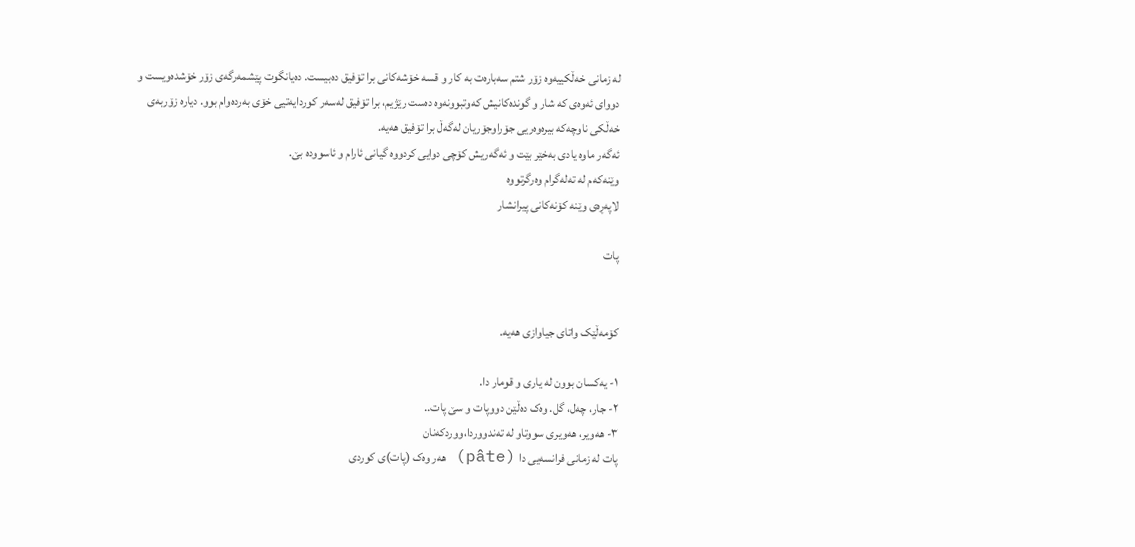لە زمانی خەڵکییەوە زۆر شتم سەبارەت بە کار و قسە خۆشەکانی برا تۆفیق دەبیست. دەیانگوت پێشمەرگەی زۆر خۆشدەویست و دووای ئەوەی کە شار و گوندەکانیش کەوتبوونەوە دەست رێژیم، برا تۆفیق لەسەر کوردایەتیی خۆی بەردەوام بوو. دیارە زۆربەی خەڵکی ناوچەکە بیرەوەریی جۆراوجۆریان لەگەڵ برا تۆفیق هەیە.
ئەگەر ماوە یادی بەخێر بێت و ئەگەریش کۆچی دوایی کردووە گیانی ئارام و ئاسوودە بێ.
وێنەکەم لە تەلەگرام وەرگرتووە
لاپەڕەی وێنە کۆنەکانی پیرانشار

پات


کۆمەڵێک واتای جیاوازی هەیە.

١- یەکسان بوون لە یاری و قومار دا.
٢- جار، چەل، گل. وەک دەڵێن دووپات و سێ پات..
٣- هەویر، هەویری سووتاو لە تەندووردا،ووردکەنان
پات لە زمانی فرانسەیی دا (pâte) هەر وەک (پات)ی کوردی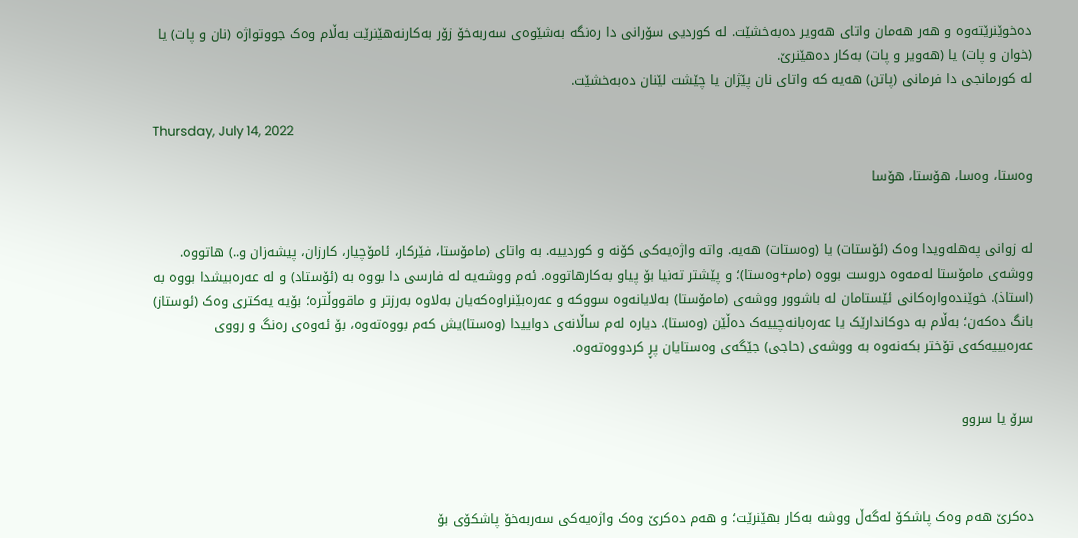دەخوێنرێتەوە و هەر هەمان واتای هەویر دەبەخشێت. لە کوردیی سۆرانی دا رەنگە بەشێوەی سەربەخۆ زۆر بەکارنەهێنرێت بەڵام وەک جووتواژە (نان و پات) یا (خوان و پات) یا (هەویر و پات) بەکار دەهێنرێ.
لە کورمانجی دا فرمانی (پاتن) هەیە کە واتای نان پێژان یا چێشت لێنان دەبەخشێت.

Thursday, July 14, 2022

وەستا، وەسا، هۆستا، هۆسا


لە زوانی پەهلەویدا وەک (ئۆستات) یا (وەستات) هەیە. واتە واژەیەکی کۆنە و کوردییە. بە واتای (مامۆستا، فێرکار، ئامۆچیار، کارزان، پیشەزان و..) هاتووە. ووشەی مامۆستا لەمەوە دروست بووە (مام+وەستا)؛ و پێشتر تەنیا بۆ پیاو بەکارهاتووە. ئەم ووشەیە لە فارسی دا بووە بە (ئۆستاد) و لە عەرەبیشدا بووە بە (استاذ). خوێندەوارەکانی ئێستامان لە باشوور ووشەی (مامۆستا) بەلایانەوە سووکە و عەرەبێنراوەکەیان بەلاوە بەرزتر و ماقووڵترە؛ بۆیە یەکتری وەک (ئوستاز) بانگ دەکەن؛ بەڵام بە دوکاندارێک یا عەرەبانەچییەک دەڵێن (وەستا). دیارە لەم ساڵانەی دواییدا (وەستا)یش کەم بووەتەوە، بۆ ئەوەی رەنگ و رووی عەرەبییەکەی تۆختر بکەنەوە بە ووشەی (حاجی) جێگەی وەستایان پڕ کردووەتەوە.


سرۆ یا سروو



دەکرێ هەم وەک پاشکۆ لەگەڵ ووشە بەکار بهێنرێت؛ و هەم دەکرێ وەک واژەیەکی سەربەخۆ پاشکۆی بۆ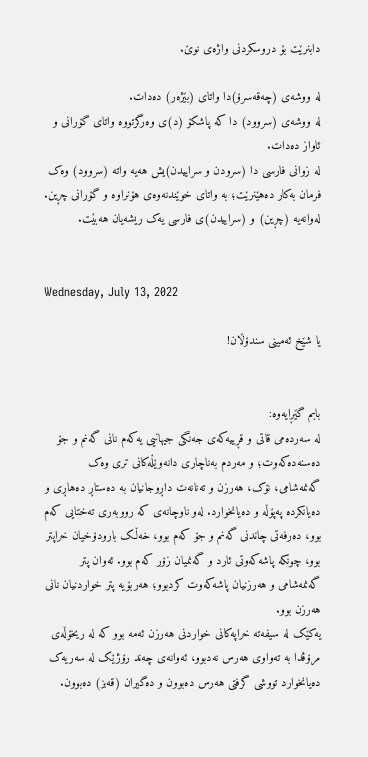دابنرێت بۆ دروسکردنی واژەی نوێ.

لە ووشەی (چەقەسرۆ)دا واتای (بێژەر) دەدات.
لە ووشەی (سروود) دا کە پاشکۆ (د)ی وەرگرتووە واتای گۆرانی و ئاواز دەدات.
لە زوانی فارسی دا (سرودن و سراییدن)یش هەیە واتە (سروود) وەک فرمان بەکار دەهێنرێت؛ بە واتای خوێندنەوەی هۆنراوە و گۆرانی چڕین.
لەوانەیە (چڕین) و (سراییدن)ی فارسی یەک ریشەیان هەبێت.


Wednesday, July 13, 2022

یا شێخ ئەمینی سندۆڵان!


بابم گێڕایەوە:
لە سەردەمی قاتی و قڕییەکەی جەنگی جیهانیی یەکەم نانی گەنم و جۆ دەسنەدەکەوت؛ و مەردم بەناچاری دانەوێڵەکانی تری وەک گەنمەشامی، نۆک، هەرزن و تەنانەت داڕوجانیان بە دەستاڕ دەهاڕی و دەیانکردە پەپۆڵە و دەیانخوارد. لەو ناوچانەی کە رووبەری تەختایی کەم بوو، دەرفەتی چاندنی گەنم و جۆ کەم بوو، خەڵک بارودۆخیان خراپتر بوو، چونکە پاشەکەوتی ئارد و گەنمیان زۆر کەم بوو. ئەوان پتر گەنمەشامی و هەرزنیان پاشەکەوت کردبوو؛ هەربۆیە پتر خواردنیان نانی هەرزن بوو.
یەکێک لە سیفەتە خراپەکانی خواردنی هەرزن ئەمە بوو کە لە ریخۆڵەی مرۆڤدا بە تەواوی هەرس نەدبوو، ئەوانەی چەند رۆژێک لە سەریەک دەیانخوارد تووشی گرفتی هەرس دەبوون و دەگیران (قەبز) دەبوون.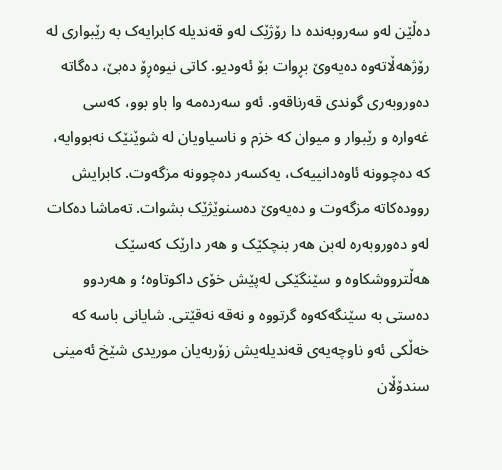دەڵێن لەو سەروبەندە دا رۆژێک لەو قەندیلە کابرایەک بە رێبواری لە رۆژهەڵاتەوە دەیەوێ بڕوات بۆ ئەودیو. کاتی نیوەڕۆ دەبێ، دەگاتە دەوروبەری گوندی قەرناقەو. ئەو سەردەمە وا باو بوو، کەسی غەوارە و رێبوار و میوان کە خزم و ناسیاویان لە شوێنێک نەبووایە، کە دەچوونە ئاوەدانییەک، یەکسەر دەچوونە مزگەوت. کابرایش روودەکاتە مزگەوت و دەیەوێ دەسنوێژێک بشوات. تەماشا دەکات لەو دەوروبەرە لەبن هەر بنچکێک و هەر دارێک کەسێک هەڵترووشکاوە و سێنگێکی لەپێش خۆی داکوتاوە؛ و هەردوو دەستی بە سێنگەکەوە گرتووە و نەقە نەقێتی. شایانی باسە کە خەڵکی ئەو ناوچەیەی قەندیلەیش زۆربەیان موریدی شێخ ئەمینی سندۆڵان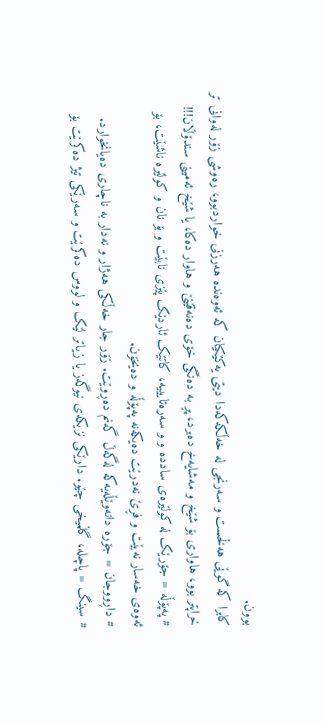بوون.
کابرا کە گوێی هەڵخست و سەرنجی لە خەڵکەکەدا دیتی یەکێکیان کە ئەوەندە هەرزنی خواردبوو، رەوشی زۆر لەوانی تر خراپتر بوو، هاواری بۆ شێخ و مەشایەخ دەبرد، پڕ بە دەنگی خۆی دەنەقێنێ و هاوار دەکا، یا شێخ ئەمینی سندۆڵان!!!
# پەپۆڵە = جۆرێک لە کولێرەی ساددە و و سەرەتایییە، کاتێک ئاردێک پێزی نابێت و بۆ نان و کولێرە ناشێت، بۆ ئەوەی خەسار نەبێت و فڕێ نەدرێت دەیکەنە پەپۆڵە و دەیخۆن.
# داڕووجان = جۆرە دانەوێڵەیەکە لەگەڵ گەنم دەڕوێت. زۆر جار خەڵکی هەژار و نەدار بە ناچاری دەیانخوارد.
# سینگ = پاچلە، گڵمیخی چێو. دارێکی نزیکەی نیوگەز یا زیاتر لێک و لووس دەکرێت و سەرێکی تیژ دەکرێت بۆ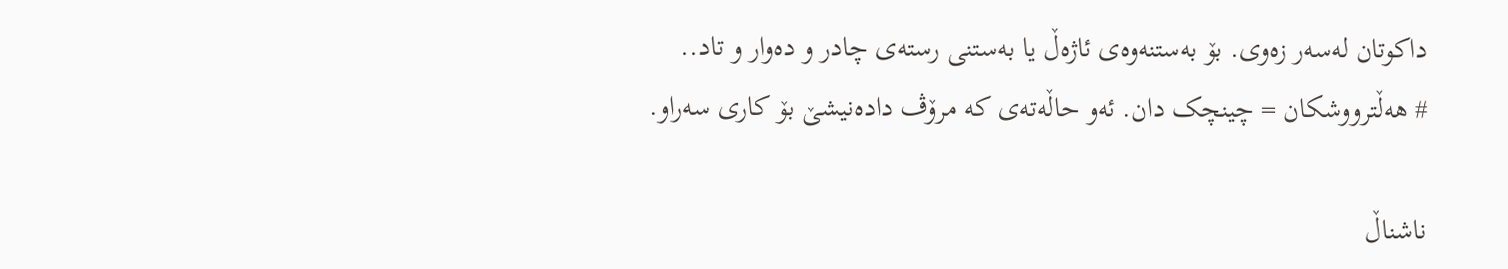داکوتان لەسەر زەوی. بۆ بەستنەوەی ئاژەڵ یا بەستنی رستەی چادر و دەوار و تاد..
# هەڵترووشکان = چینچک دان. ئەو حاڵەتەی کە مرۆڤ دادەنیشێ بۆ کاری سەراو.

ناشناڵ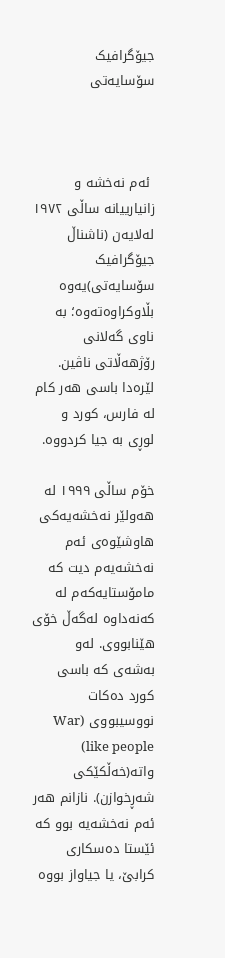جیۆگرافیک سۆسایەتی



 ئەم نەخشە و زانیارییانە ساڵی ١٩٧٢ لەلایەن (ناشناڵ جیۆگرافیک سۆسایەتی)یەوە بڵاوکراوەتەوە؛ بە ناوی گەلانی رۆژهەڵاتی ناڤین. لێرەدا باسی هەر کام لە فارس، کورد و لوڕی بە جیا کردووە.

خۆم ساڵی ١٩٩٩ لە هەولێر نەخشەیەکی هاوشێوەی ئەم نەخشەیەم دیت کە مامۆستایەکەم لە کەنەداوە لەگەڵ خۆی هێنابووی. لەو بەشەی کە باسی کورد دەکات نووسیبووی (War like people) واتە(خەڵکێکی شەڕخوازن). نازانم هەر ئەم نەخشەیە بوو کە ئێستا دەسکاری کرابێ، یا جیاواز بووە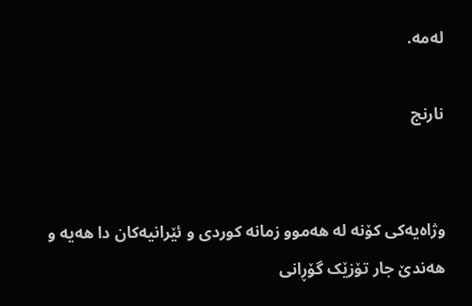لەمە.

نارنج


وژاەیەکی کۆنە لە هەموو زمانە کوردی و ئێرانیەکان دا هەیە و هەندێ جار تۆزێک گۆڕانی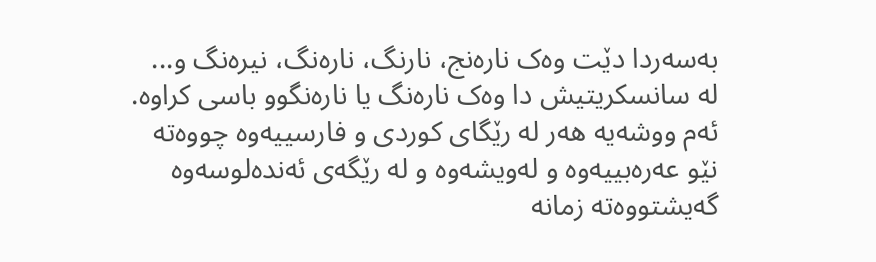بەسەردا دێت وەک نارەنج، نارنگ، نارەنگ، نیرەنگ و... لە سانسکریتیش دا وەک نارەنگ یا نارەنگوو باسی کراوە. ئەم ووشەیە هەر لە رێگای کوردی و فارسییەوە چووەتە نێو عەرەبییەوە و لەویشەوە و لە رێگەی ئەندەلوسەوە گەیشتووەتە زمانە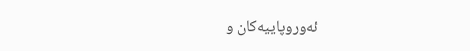ئەوروپاییەکان و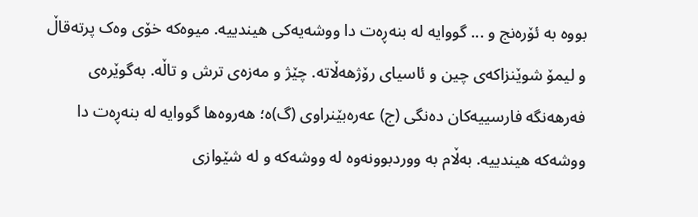بووە بە ئۆرەنج و ... گووایە لە بنەڕەت دا ووشەیەکی هیندییە. میوەکە خۆی وەک پرتەقاڵ و لیمۆ شوێنزاکەی چین و ئاسیای رۆژهەڵاتە. چێژ و مەزەی ترش و تاڵە. بەگوێرەی فەرهەنگە فارسییەکان دەنگی (ج) عەرەبێنراوی (گ)ە؛ هەروەها گووایە لە بنەڕەت دا ووشەکە هیندییە. بەڵام بە ووردبوونەوە لە ووشەکە و لە شێوازی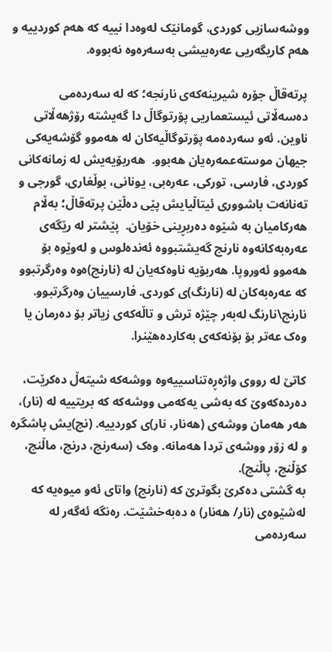ووشەسازیی کوردی، گومانێک لەوەدا نییە کە هەم کوردییە و هەم کاریگەریی عەرەبیشی بەسەرەوە نەبووە.

پرتەقاڵ جۆرە شیرینەکەی نارنجە؛ کە لە سەردەمی دەسەڵاتی ئیستعماریی پۆرتوگاڵ دا گەیشتە رۆژهەڵاتی ناوین. ئەو سەردەمە پۆرتوگاڵیەکان لە هەموو گۆشەیەکی جیهان موستەعمەرەیان هەبوو.  هەربۆیەیش لە زمانەکانی کوردی، فارسی، تورکی، عەرەبی، یونانی، بوڵغاری، گورجی و تەنانەت باشووری ئیتاڵیایش پێی دەڵێن پرتەقاڵ؛ بەڵام هەرکامیان بە شێوە دەربڕینی خۆیان.  پێشتر لە رێگەی عەرەبەکانەوە نارنج گەیشتبووە ئەندەلوس و لەوێوە بۆ هەموو ئەوروپا. هەربۆیە ناوەکەیان لە (نارنج)ەوە وەرگرتبوو کە عەرەبەکان لە (نارنگ)ی کوردی. فارسییان وەرگرتبوو.  نارنج\نارنگ لەبەر چێژە ترش و تاڵەکەی زیاتر بۆ دەرمان یا وەک عەتر بۆ بۆنەکەی بەکاردەهێنرا.

کاتێ لە رووی واژەڕەتناسییەوە ووشەکە شیتەڵ دەکرێت، دەردەکەوێ کە بەشی یەکەمی ووشەکە کە بریتییە لە (نار)، هەر هەمان ووشەی (هەنار، نار)ی کوردییە. (نج)یش پاشگرە و لە زۆر ووشەی تردا هەمانە. وەک (سەرنج، درنج، ماڵنج، کۆڵنج، پاڵنج).
بە گشتی دەکرێ بگوترێ کە (نارنج) واتای ئەو میوەیە کە لەشێوەی (نار/ هەنار) ە دەبەخشێت. رەنگە ئەگەر لە سەردەمی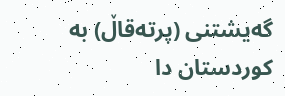گەیشتنی (پرتەقاڵ) بە کوردستان دا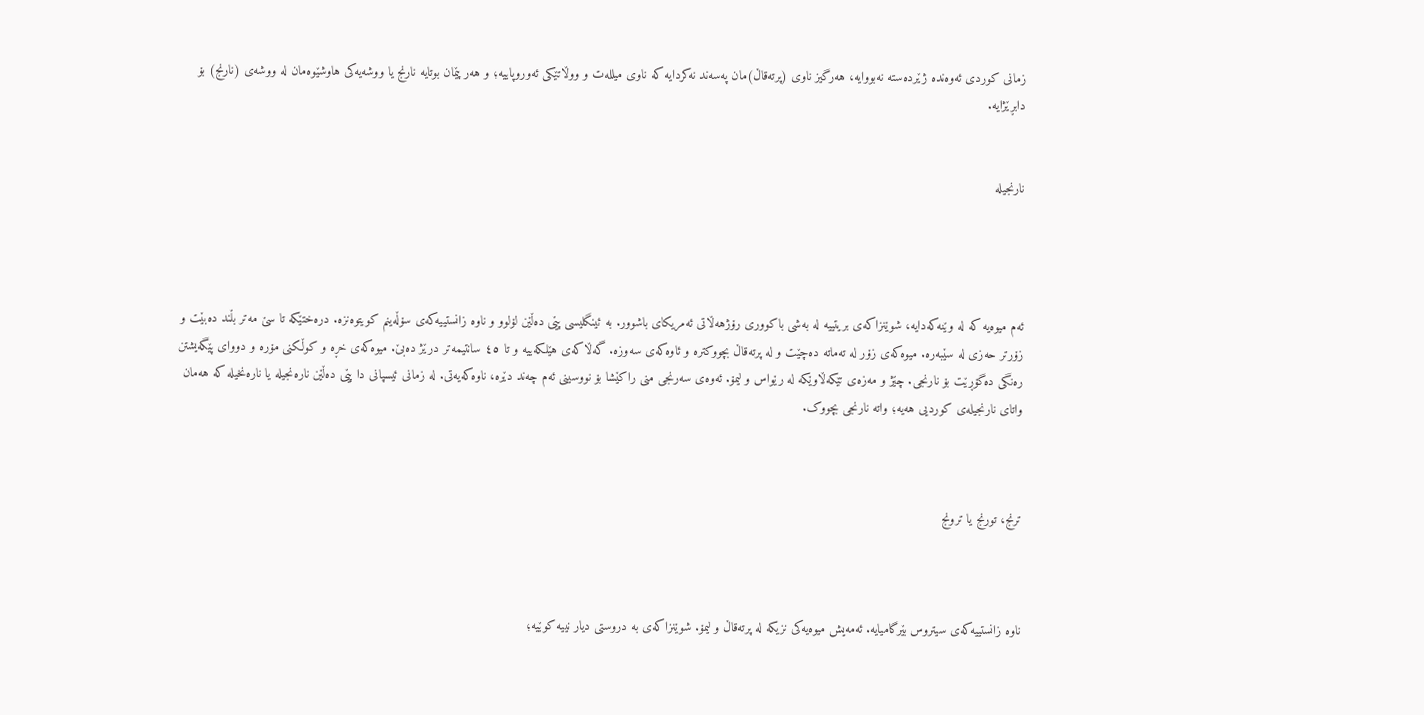زمانی کوردی ئەوەندە ژێردەستە نەبووایە، هەرگیز ناوی (پرتەقاڵ)مان پەسەند نەکردایە کە ناوی میللەت و ووڵاتێکی ئەوروپاییە؛ و هەر پێمان بوتایە نارنج یا ووشەیەکی هاوشێوەمان لە ووشەی (نارنج) بۆ دابڕێژایە.


نارنجیلە




ئەم میوەیە کە لە وێنەکەدایە، شوێنزاکەی بریتییە لە بەشی باکووری رۆژهەڵاتی ئەمریکای باشوور. بە ئینگلیسی پێی دەڵێن لۆلوو و ناوە زانستییەکەی سۆڵەینم کویتوەنزە. درەختێکە تا سێ مەتر بڵند دەبێت و زۆرتر حەزی لە سێبەرە. میوەکەی زۆر لە تەماتە دەچێت و لە پرتەقاڵ بچووکترە و ئاوەکەی سەوزە. گەڵاکەی هێلکەییە و تا ٤٥ سانتیمەتر درێژ دەبێ. میوەکەی خڕە و کوڵکنی مۆرە و دووای پێگەیشتن رەنگی دەگۆڕێت بۆ نارنجی. چێژ و مەزەی تێکەڵاوێکە لە رێواس و لیمۆ. ئەوەی سەرنجی منی راکێشا بۆ نووسینی ئەم چەند دێرە، ناوەکەیەتی. لە زمانی ئیسپانی دا پێی دەڵێن نارەنجیلە یا نارەنخیلە کە هەمان واتای نارنجیلەی کوردیی هەیە؛ واتە نارنجی بچووک.



ترنج، تورنج یا ترونج



ناوە زانستییەکەی سیتروس بێرگامیایە. ئەمەیش میوەیەکی نزیکە لە پرتەقاڵ و لیمۆ. شوێنزاکەی بە دروستی دیار نییە کوێیە؛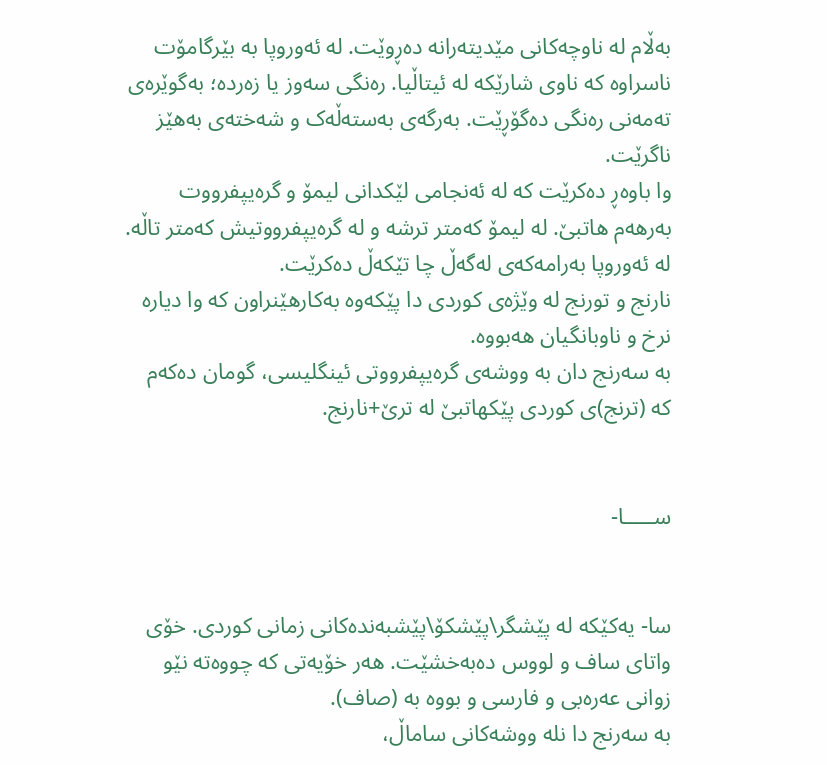بەڵام لە ناوچەکانی مێدیتەرانە دەڕوێت. لە ئەوروپا بە بێرگامۆت ناسراوە کە ناوی شارێکە لە ئیتاڵیا. رەنگی سەوز یا زەردە؛ بەگوێرەی تەمەنی رەنگی دەگۆڕێت. بەرگەی بەستەڵەک و شەختەی بەهێز ناگرێت.
وا باوەڕ دەکرێت کە لە ئەنجامی لێکدانی لیمۆ و گرەیپفرووت بەرهەم هاتبێ. لە لیمۆ کەمتر ترشە و لە گرەیپفرووتیش کەمتر تاڵە. لە ئەوروپا بەرامەکەی لەگەڵ چا تێکەڵ دەکرێت.
نارنج و تورنج لە وێژەی کوردی دا پێکەوە بەکارهێنراون کە وا دیارە نرخ و ناوبانگیان هەبووە.
بە سەرنج دان بە ووشەی گرەیپفرووتی ئینگلیسی، گومان دەکەم کە (ترنج)ی کوردی پێکهاتبێ لە ترێ+نارنج.


ســـــا-


سا- یەکێکە لە پێشگر\پێشکۆ\پێشبەندەکانی زمانی کوردی. خۆی واتای ساف و لووس دەبەخشێت. هەر خۆیەتی کە چووەتە نێو
زوانی عەرەبی و فارسی و بووە بە (صاف).
بە سەرنج دا نلە ووشەکانی ساماڵ،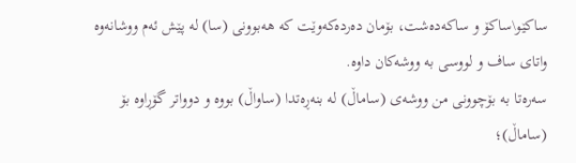ساکێو\ساکۆ و ساکەدەشت، بۆمان دەردەکەوێت کە هەبوونی (سا) لە پێش ئەم ووشانەوە واتای ساف و لووسی بە ووشەکان داوە.
سەرەتا بە بۆچوونی من ووشەی (ساماڵ) لە بنەڕەتدا (ساواڵ) بووە و دوواتر گۆڕاوە بۆ (ساماڵ)؛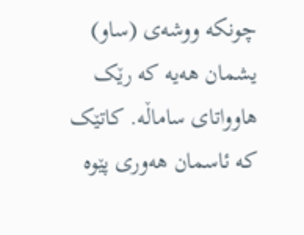چونکە ووشەی (ساو) یشمان هەیە کە رێک هاوواتای ساماڵە. کاتێک کە ئاسمان هەوری پێوە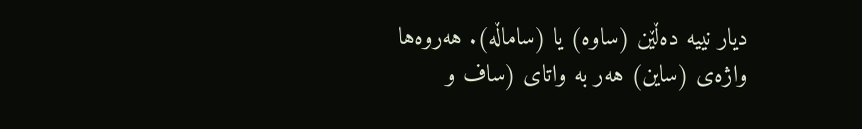دیار نییە دەڵێن (ساوە) یا (ساماڵە). هەروەها واژەی (ساین) هەر بە واتای (ساف و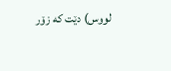لووس) دێت کە زۆر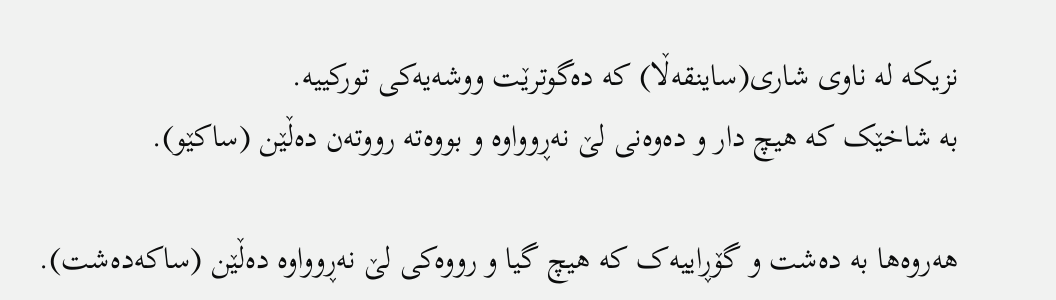نزیکە لە ناوی شاری(ساینقەڵا) کە دەگوترێت ووشەیەکی تورکییە.
بە شاخێک کە هیچ دار و دەوەنی لێ نەڕوواوە و بووەتە رووتەن دەڵێن (ساکێو).

هەروەها بە دەشت و گۆڕاییەک کە هیچ گیا و رووەکی لێ نەڕوواوە دەڵێن (ساکەدەشت).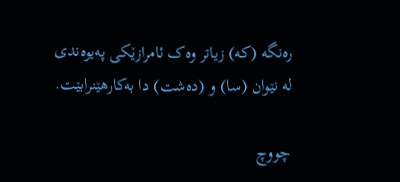رەنگە (کە) زیاتر وەک ئامرازێکی پەیوەندی لە نێوان (سا) و (دەشت) دا بەکارهێنرابێت.

چووچ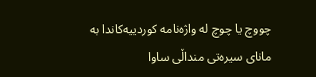چووچ یا چوچ لە واژەنامە کوردییەکاندا بە مانای سیرەتی منداڵی ساوا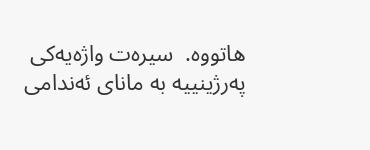هاتووە.  سیرەت واژەیەکی پەرژینییە بە مانای ئەندامی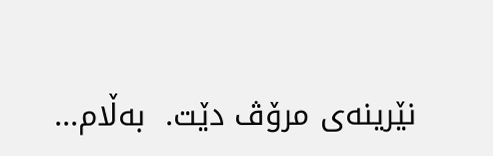نێرینەی مرۆڤ دێت.  بەڵام...